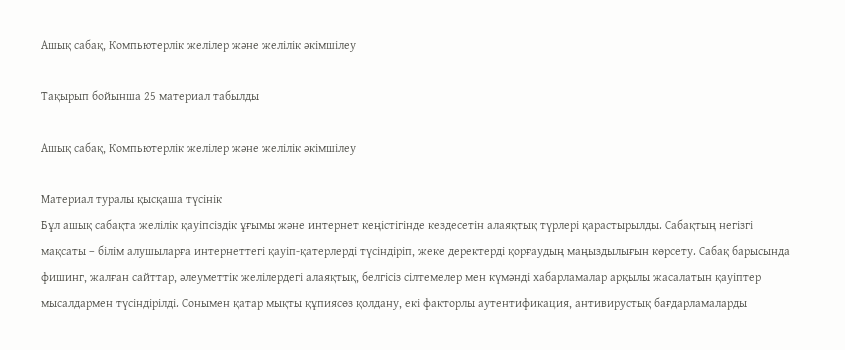Ашық сабақ, Компьютерлік желілер және желілік әкімшілеу

Тақырып бойынша 25 материал табылды

Ашық сабақ, Компьютерлік желілер және желілік әкімшілеу

Материал туралы қысқаша түсінік
Бұл ашық сабақта желілік қауіпсіздік ұғымы және интернет кеңістігінде кездесетін алаяқтық түрлері қарастырылды. Сабақтың негізгі мақсаты – білім алушыларға интернеттегі қауіп-қатерлерді түсіндіріп, жеке деректерді қорғаудың маңыздылығын көрсету. Сабақ барысында фишинг, жалған сайттар, әлеуметтік желілердегі алаяқтық, белгісіз сілтемелер мен күмәнді хабарламалар арқылы жасалатын қауіптер мысалдармен түсіндірілді. Сонымен қатар мықты құпиясөз қолдану, екі факторлы аутентификация, антивирустық бағдарламаларды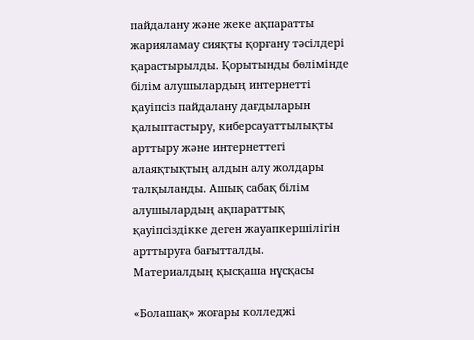пайдалану және жеке ақпаратты жарияламау сияқты қорғану тәсілдері қарастырылды. Қорытынды бөлімінде білім алушылардың интернетті қауіпсіз пайдалану дағдыларын қалыптастыру, киберсауаттылықты арттыру және интернеттегі алаяқтықтың алдын алу жолдары талқыланды. Ашық сабақ білім алушылардың ақпараттық қауіпсіздікке деген жауапкершілігін арттыруға бағытталды.
Материалдың қысқаша нұсқасы

«Болашақ» жоғары колледжі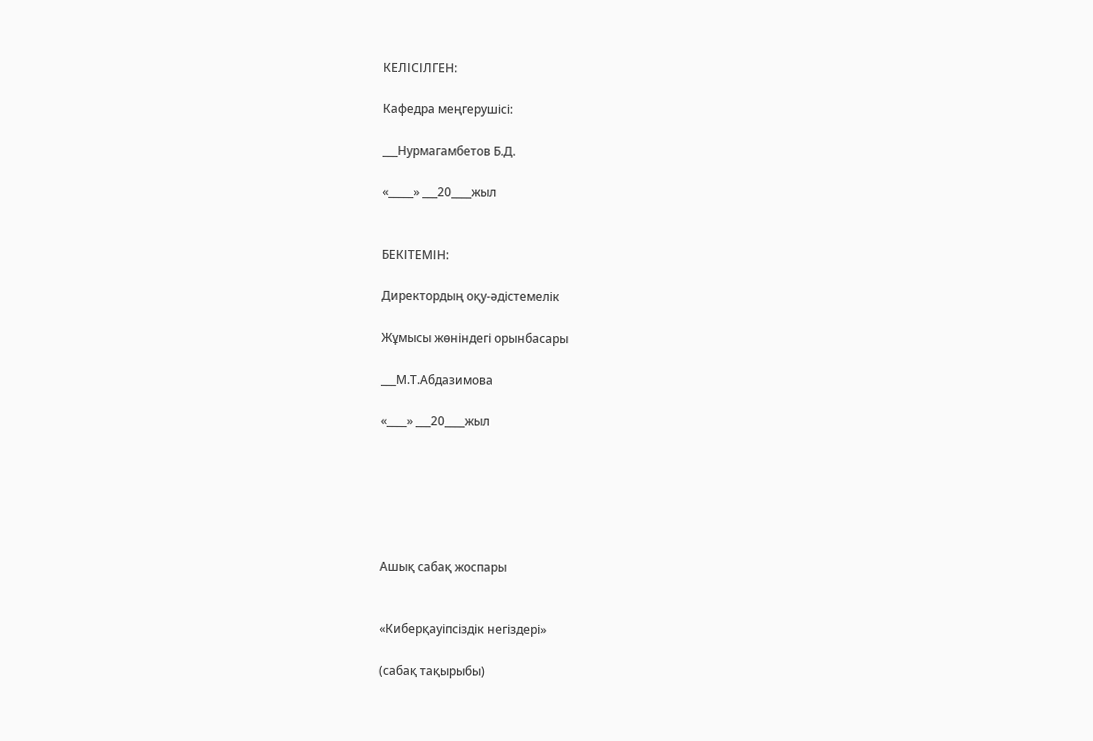КЕЛІСІЛГЕН:

Кафедра меңгерушісі:

___Нурмагамбетов Б.Д.

«_____» ___20____жыл


БЕКІТЕМІН:

Директордың оқу-әдістемелік

Жұмысы жөніндегі орынбасары

___М.Т.Абдазимова

«____» ___20____жыл






Ашық сабақ жоспары


«Киберқауіпсіздік негіздері»

(сабақ тақырыбы)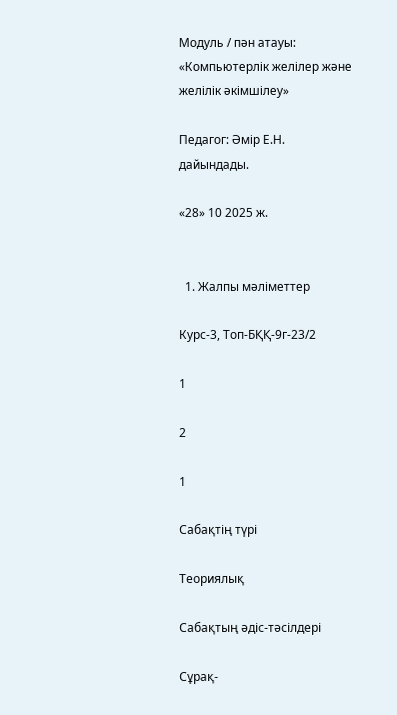Модуль / пән атауы: «Компьютерлік желілер және желілік әкімшілеу»

Педагог: Әмір Е.Н. дайындады.

«28» 10 2025 ж.


  1. Жалпы мәліметтер

Курс-3, Топ-БҚҚ-9г-23/2

1

2

1

Сабақтің түрі

Теориялық

Сабақтың әдіс-тәсілдері

Сұрақ-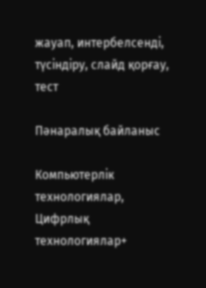жауап, интербелсенді, түсіндіру, слайд қорғау, тест

Пәнаралық байланыс

Компьютерлік технологиялар, Цифрлық технологиялар+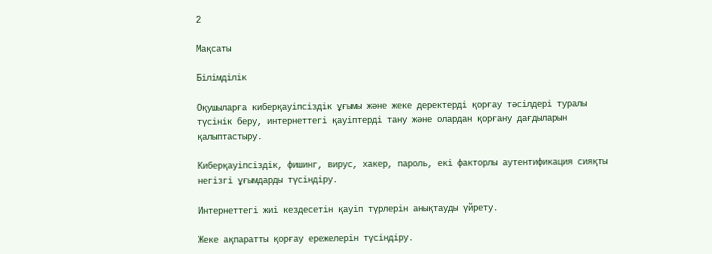2

Мақсаты

Білімділік

Оқушыларға киберқауіпсіздік ұғымы және жеке деректерді қорғау тәсілдері туралы түсінік беру, интернеттегі қауіптерді тану және олардан қорғану дағдыларын қалыптастыру.

Киберқауіпсіздік, фишинг, вирус, хакер, пароль, екі факторлы аутентификация сияқты негізгі ұғымдарды түсіндіру.

Интернеттегі жиі кездесетін қауіп түрлерін анықтауды үйрету.

Жеке ақпаратты қорғау ережелерін түсіндіру.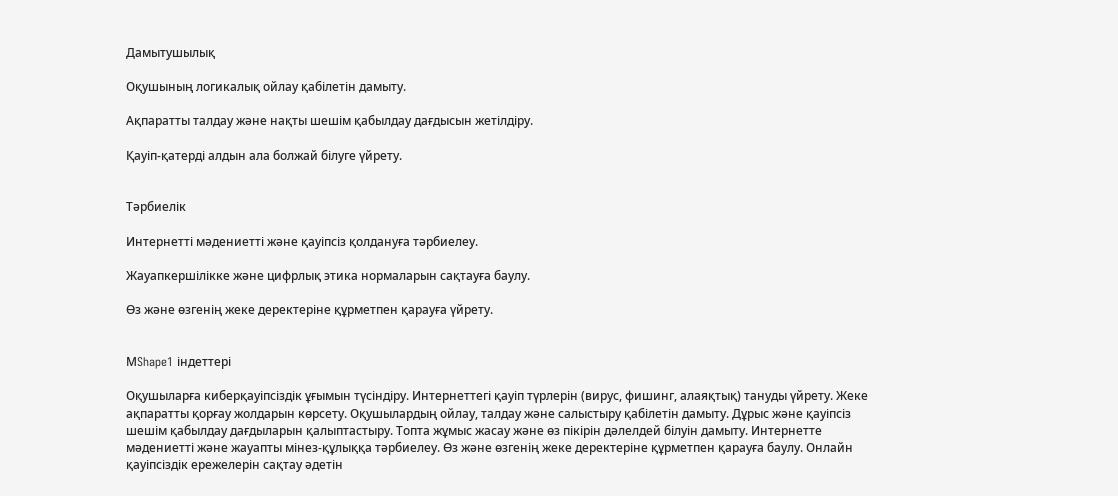Дамытушылық

Оқушының логикалық ойлау қабілетін дамыту.

Ақпаратты талдау және нақты шешім қабылдау дағдысын жетілдіру.

Қауіп-қатерді алдын ала болжай білуге үйрету.


Тәрбиелік

Интернетті мәдениетті және қауіпсіз қолдануға тәрбиелеу.

Жауапкершілікке және цифрлық этика нормаларын сақтауға баулу.

Өз және өзгенің жеке деректеріне құрметпен қарауға үйрету.


МShape1 індеттері

Оқушыларға киберқауіпсіздік ұғымын түсіндіру. Интернеттегі қауіп түрлерін (вирус, фишинг, алаяқтық) тануды үйрету. Жеке ақпаратты қорғау жолдарын көрсету. Оқушылардың ойлау, талдау және салыстыру қабілетін дамыту. Дұрыс және қауіпсіз шешім қабылдау дағдыларын қалыптастыру. Топта жұмыс жасау және өз пікірін дәлелдей білуін дамыту. Интернетте мәдениетті және жауапты мінез-құлыққа тәрбиелеу. Өз және өзгенің жеке деректеріне құрметпен қарауға баулу. Онлайн қауіпсіздік ережелерін сақтау әдетін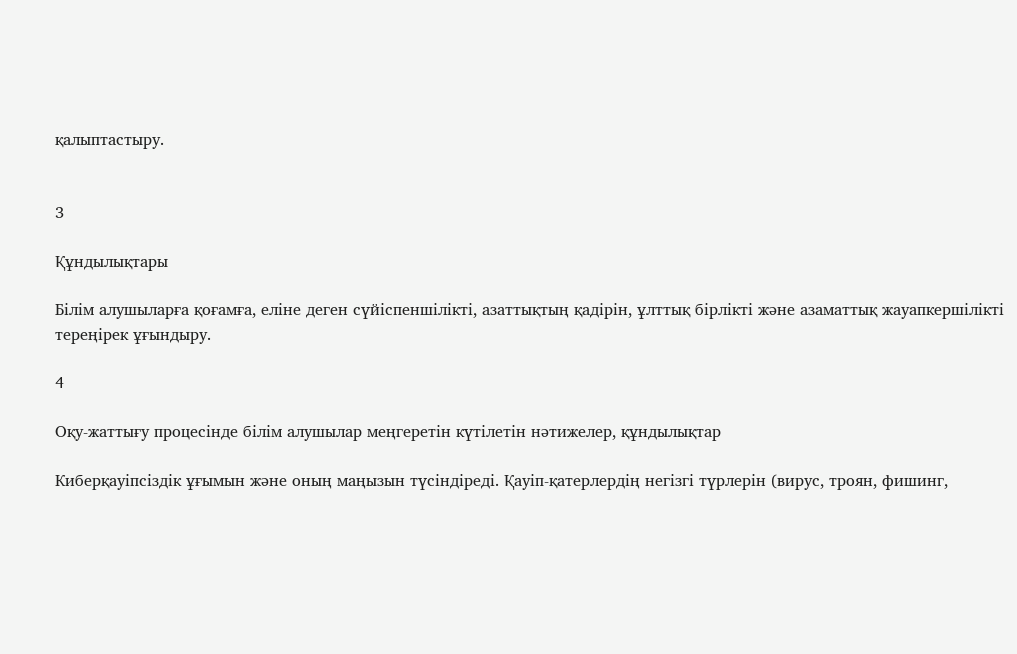қалыптастыру.


3

Құндылықтары

Білім алушыларға қоғамға, еліне деген сүйіспеншілікті, азаттықтың қадірін, ұлттық бірлікті және азаматтық жауапкершілікті тереңірек ұғындыру.

4

Оқу-жаттығу процесінде білім алушылар меңгеретін күтілетін нәтижелер, құндылықтар

Киберқауіпсіздік ұғымын және оның маңызын түсіндіреді. Қауіп-қатерлердің негізгі түрлерін (вирус, троян, фишинг,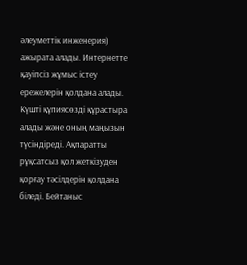әлеуметтік инженерия) ажырата алады. Интернетте қауіпсіз жұмыс істеу ережелерін қолдана алады. Күшті құпиясөзді құрастыра алады және оның маңызын түсіндіреді. Ақпаратты рұқсатсыз қол жеткізуден қорғау тәсілдерін қолдана біледі. Бейтаныс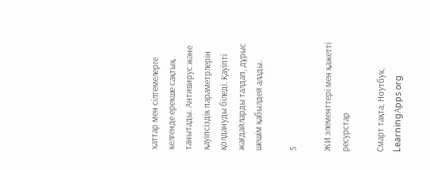хаттар мен сілтемелерге келгенде ерекше сақтық танытады. Антивирус және қауіпсіздік параметрлерін қолдануды біледі. Қауіпті жағдайларды талдап, дұрыс шешім қабылдей алады.

5

ЖИ элементтері мен қажетті ресурстар

Смарт тақта, Ноутбук, LearningАpps org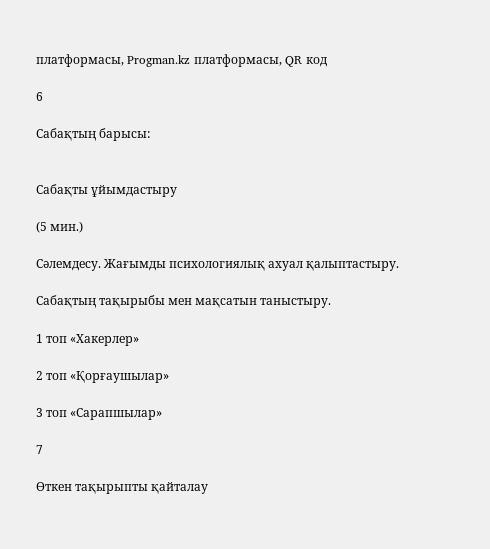платформасы, Progman.kz платформасы, QR код

6

Сабақтың барысы:


Сабақты ұйымдастыру

(5 мин.)

Сәлемдесу. Жағымды психологиялық ахуал қалыптастыру.

Сабақтың тақырыбы мен мақсатын таныстыру.

1 топ «Хакерлер»

2 топ «Қорғаушылар»

3 топ «Сарапшылар»

7

Өткен тақырыпты қайталау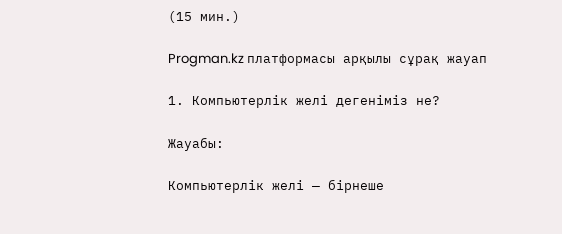(15 мин.)

Progman.kz платформасы арқылы сұрақ жауап

1. Компьютерлік желі дегеніміз не?

Жауабы:

Компьютерлік желі — бірнеше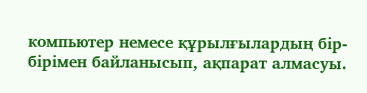компьютер немесе құрылғылардың бір-бірімен байланысып, ақпарат алмасуы.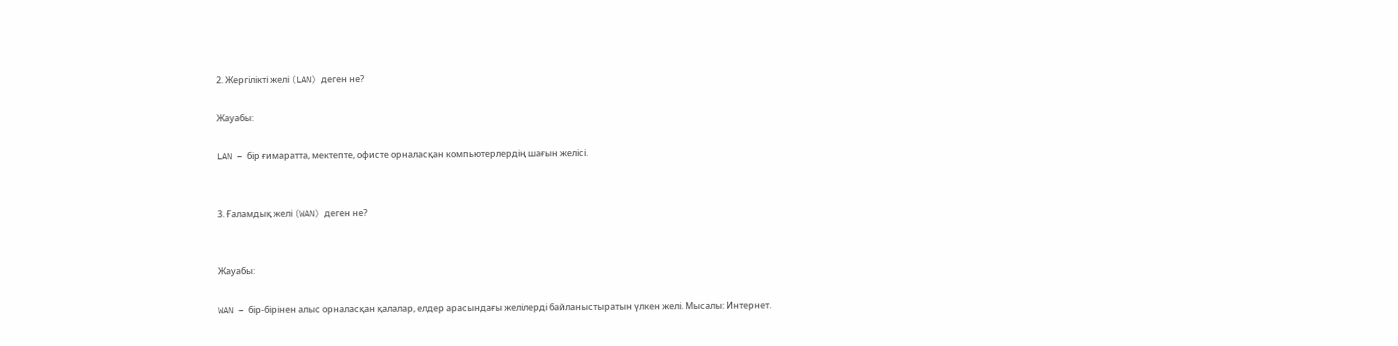2. Жергілікті желі (LAN) деген не?

Жауабы:

LAN – бір ғимаратта, мектепте, офисте орналасқан компьютерлердің шағын желісі.


3. Ғаламдық желі (WAN) деген не?


Жауабы:

WAN – бір-бірінен алыс орналасқан қалалар, елдер арасындағы желілерді байланыстыратын үлкен желі. Мысалы: Интернет.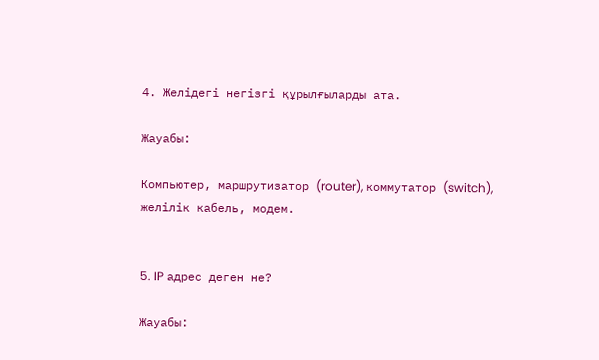4. Желідегі негізгі құрылғыларды ата.

Жауабы:

Компьютер, маршрутизатор (router), коммутатор (switch), желілік кабель, модем.


5. IP адрес деген не?

Жауабы: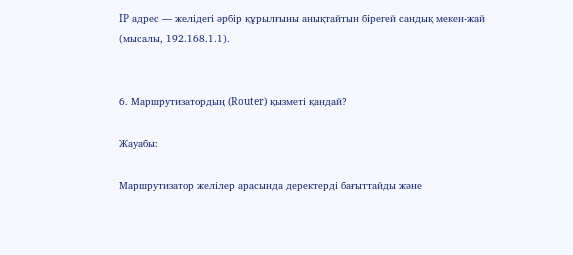IP адрес — желідегі әрбір құрылғыны анықтайтын бірегей сандық мекен-жай (мысалы, 192.168.1.1).


6. Маршрутизатордың (Router) қызметі қандай?

Жауабы:

Маршрутизатор желілер арасында деректерді бағыттайды және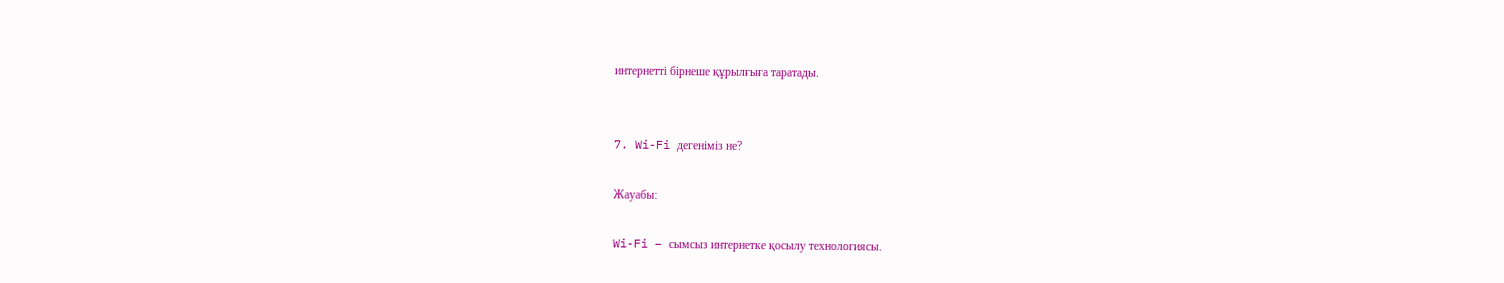интернетті бірнеше құрылғыға таратады.


7. Wi-Fi дегеніміз не?

Жауабы:

Wi-Fi – сымсыз интернетке қосылу технологиясы.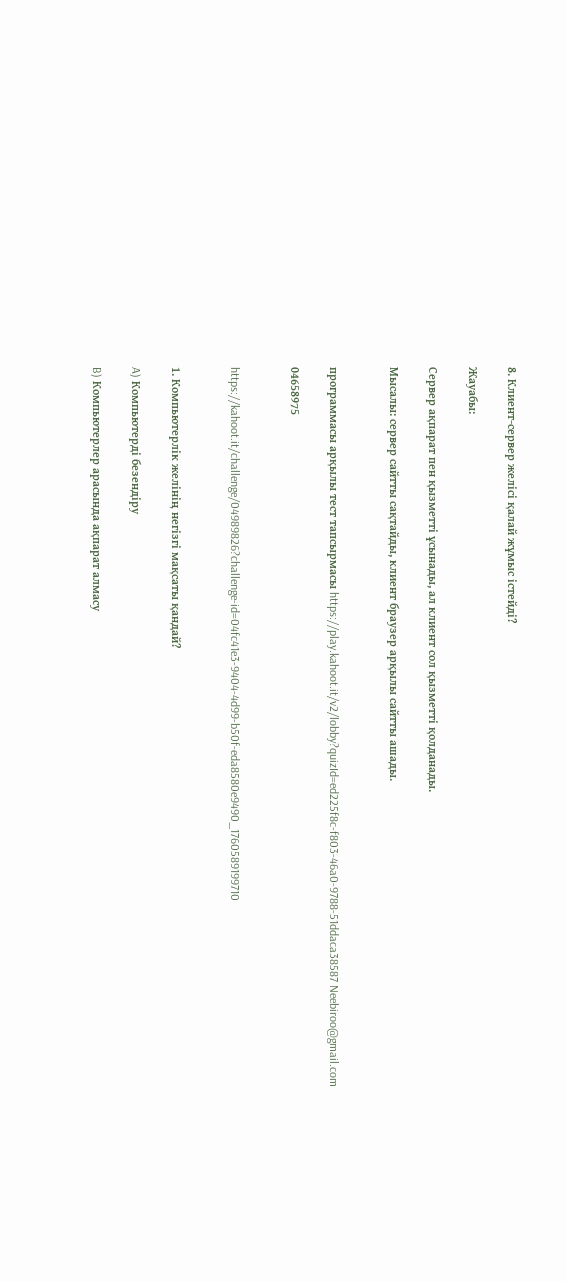8. Клиент-сервер желісі қалай жұмыс істейді?

Жауабы:

Сервер ақпарат пен қызметті ұсынады, ал клиент сол қызметті қолданады.

Мысалы: сервер сайтты сақтайды, клиент браузер арқылы сайтты ашады.


программасы арқылы тест тапсырмасы https://play.kahoot.it/v2/lobby?quizId=ed225f8c-f803-46a0-9788-51ddaca38587 Neebiroo@gmail.com

04658975


https://kahoot.it/challenge/04989826?challenge-id=04fc41e3-9404-4d99-b50f-eda8580e9490_1760589199710


1. Компьютерлік желінің негізгі мақсаты қандай?

A) Компьютерді безендіру

B) Компьютерлер арасында ақпарат алмасу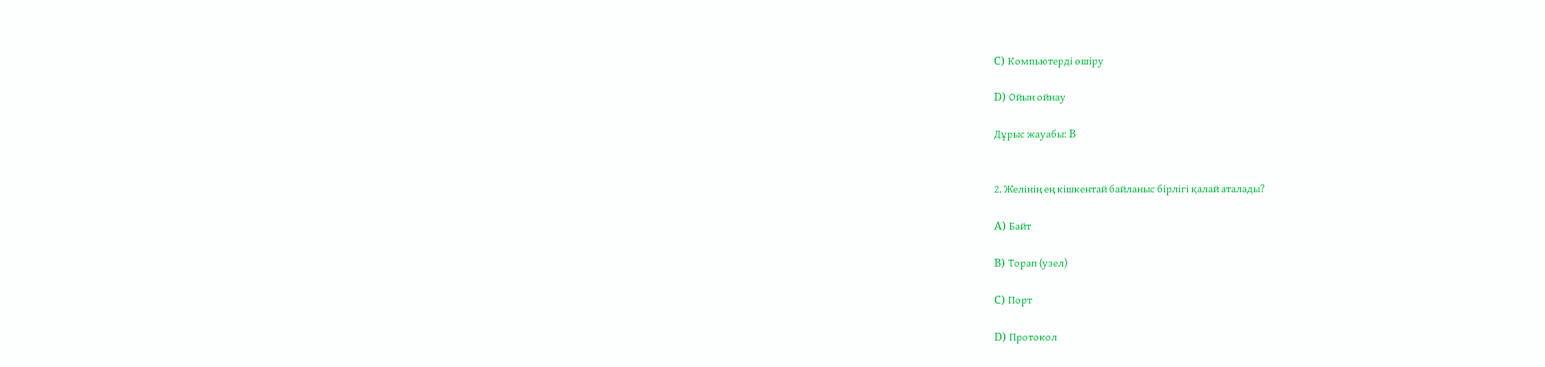C) Компьютерді өшіру

D) Ойын ойнау

Дұрыс жауабы: B


2. Желінің ең кішкентай байланыс бірлігі қалай аталады?

A) Байт

B) Торап (узел)

C) Порт

D) Протокол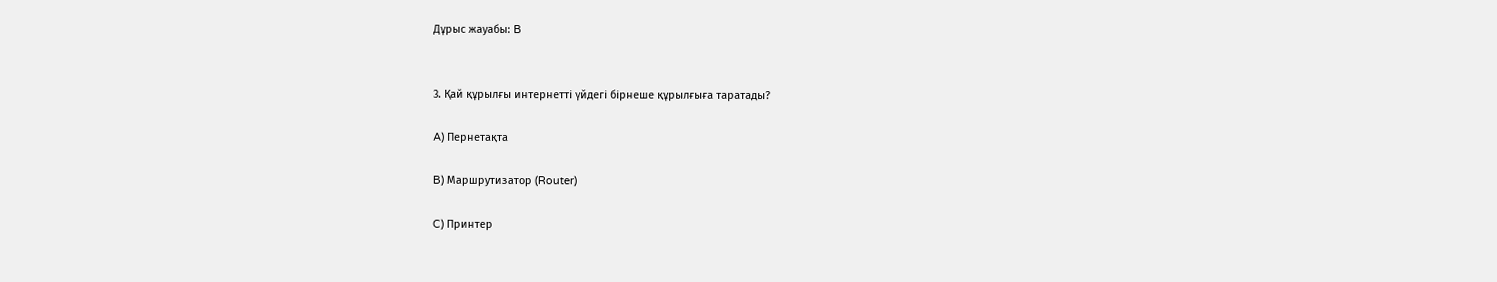Дұрыс жауабы: B


3. Қай құрылғы интернетті үйдегі бірнеше құрылғыға таратады?

A) Пернетақта

B) Маршрутизатор (Router)

C) Принтер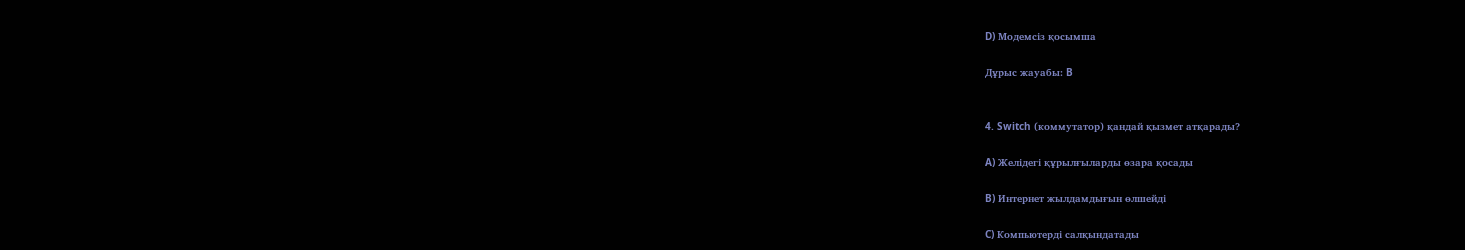D) Модемсіз қосымша

Дұрыс жауабы: B


4. Switch (коммутатор) қандай қызмет атқарады?

A) Желідегі құрылғыларды өзара қосады

B) Интернет жылдамдығын өлшейді

C) Компьютерді салқындатады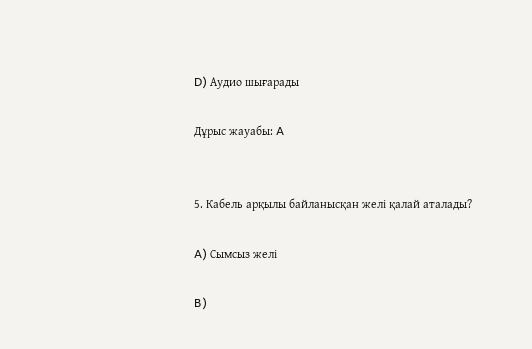D) Аудио шығарады

Дұрыс жауабы: A


5. Кабель арқылы байланысқан желі қалай аталады?

A) Сымсыз желі

B)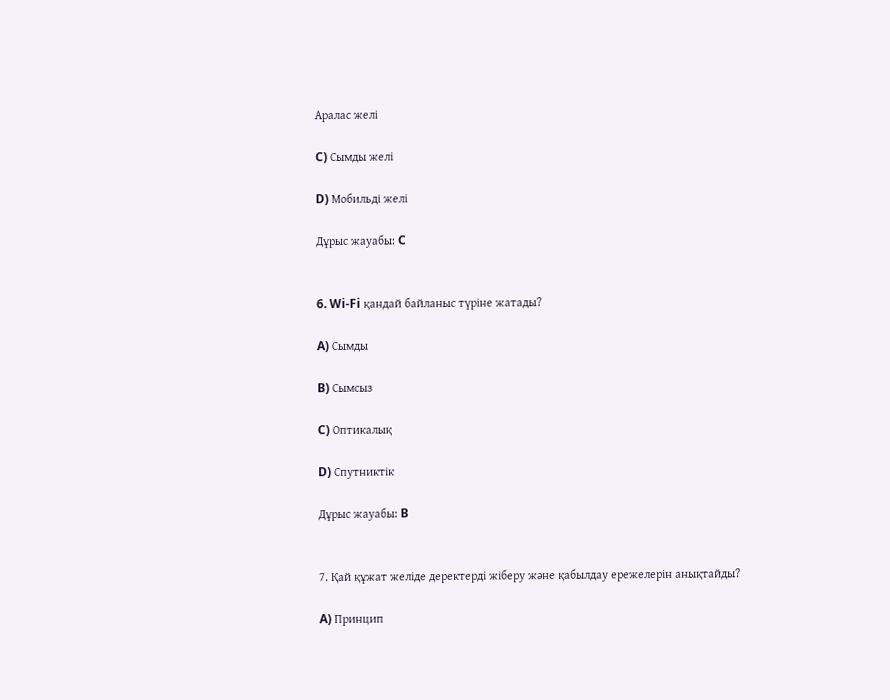Аралас желі

C) Сымды желі

D) Мобильді желі

Дұрыс жауабы: C


6. Wi-Fi қандай байланыс түріне жатады?

A) Сымды

B) Сымсыз

C) Оптикалық

D) Спутниктік

Дұрыс жауабы: B


7. Қай құжат желіде деректерді жіберу және қабылдау ережелерін анықтайды?

A) Принцип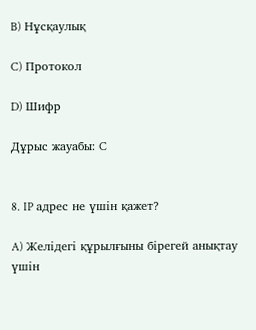B) Нұсқаулық

C) Протокол

D) Шифр

Дұрыс жауабы: C


8. IP адрес не үшін қажет?

A) Желідегі құрылғыны бірегей анықтау үшін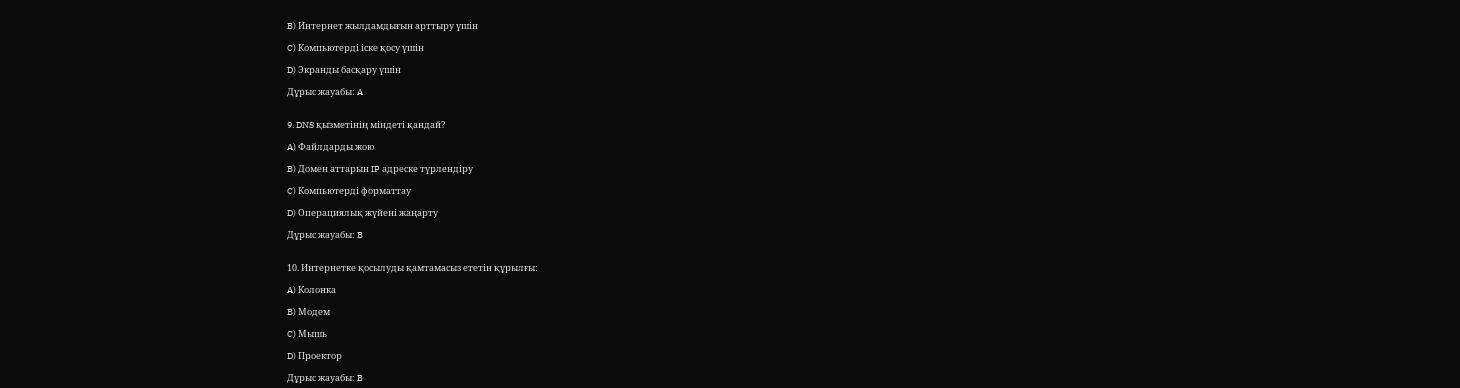B) Интернет жылдамдығын арттыру үшін

C) Компьютерді іске қосу үшін

D) Экранды басқару үшін

Дұрыс жауабы: A


9. DNS қызметінің міндеті қандай?

A) Файлдарды жою

B) Домен аттарын IP адреске түрлендіру

C) Компьютерді форматтау

D) Операциялық жүйені жаңарту

Дұрыс жауабы: B


10. Интернетке қосылуды қамтамасыз ететін құрылғы:

A) Колонка

B) Модем

C) Мышь

D) Проектор

Дұрыс жауабы: B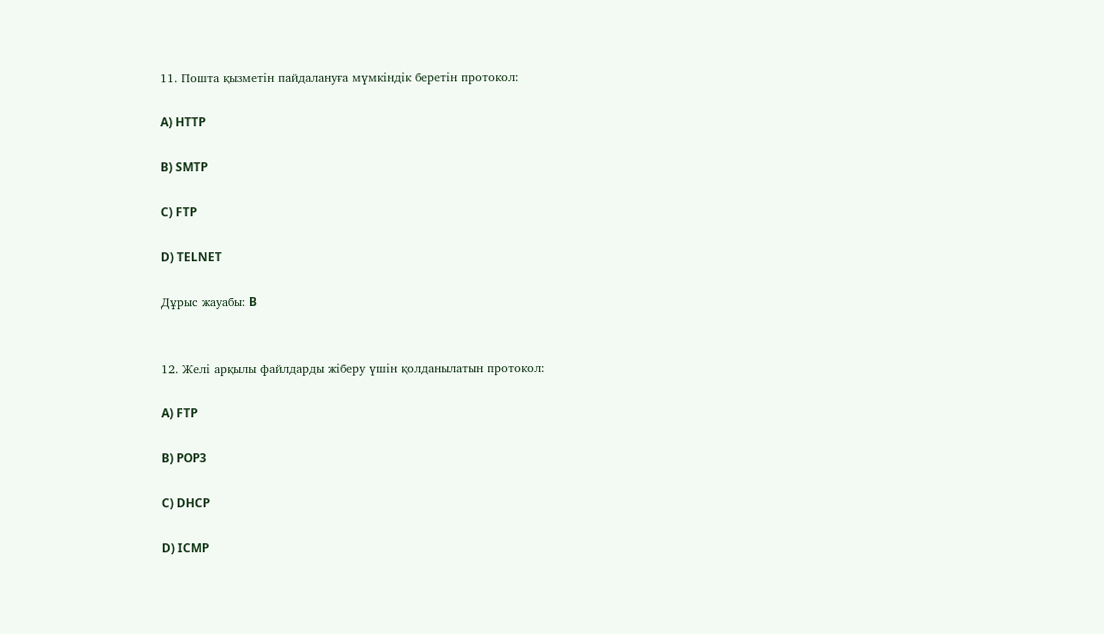11. Пошта қызметін пайдалануға мүмкіндік беретін протокол:

A) HTTP

B) SMTP

C) FTP

D) TELNET

Дұрыс жауабы: B


12. Желі арқылы файлдарды жіберу үшін қолданылатын протокол:

A) FTP

B) POP3

C) DHCP

D) ICMP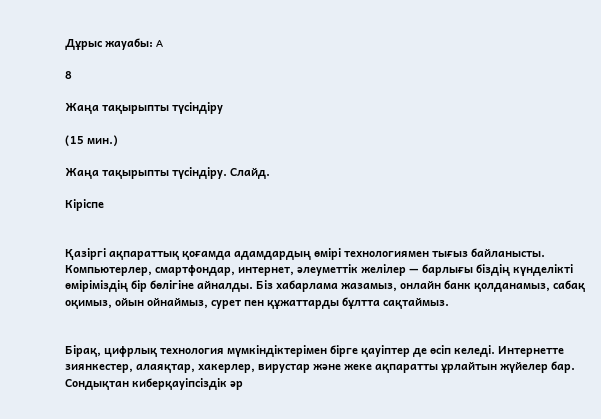Дұрыс жауабы: A

8

Жаңа тақырыпты түсіндіру

(15 мин.)

Жаңа тақырыпты түсіндіру. Слайд.

Кіріспе


Қазіргі ақпараттық қоғамда адамдардың өмірі технологиямен тығыз байланысты. Компьютерлер, смартфондар, интернет, әлеуметтік желілер — барлығы біздің күнделікті өміріміздің бір бөлігіне айналды. Біз хабарлама жазамыз, онлайн банк қолданамыз, сабақ оқимыз, ойын ойнаймыз, сурет пен құжаттарды бұлтта сақтаймыз.


Бірақ, цифрлық технология мүмкіндіктерімен бірге қауіптер де өсіп келеді. Интернетте зиянкестер, алаяқтар, хакерлер, вирустар және жеке ақпаратты ұрлайтын жүйелер бар. Сондықтан киберқауіпсіздік әр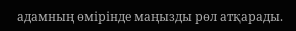адамның өмірінде маңызды рөл атқарады.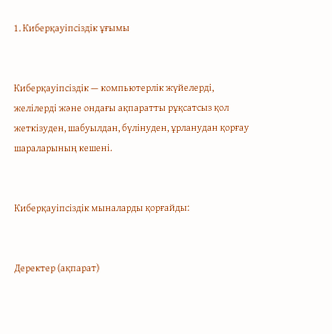1. Киберқауіпсіздік ұғымы


Киберқауіпсіздік — компьютерлік жүйелерді, желілерді және ондағы ақпаратты рұқсатсыз қол жеткізуден, шабуылдан, бүлінуден, ұрланудан қорғау шараларының кешені.


Киберқауіпсіздік мыналарды қорғайды:


Деректер (ақпарат)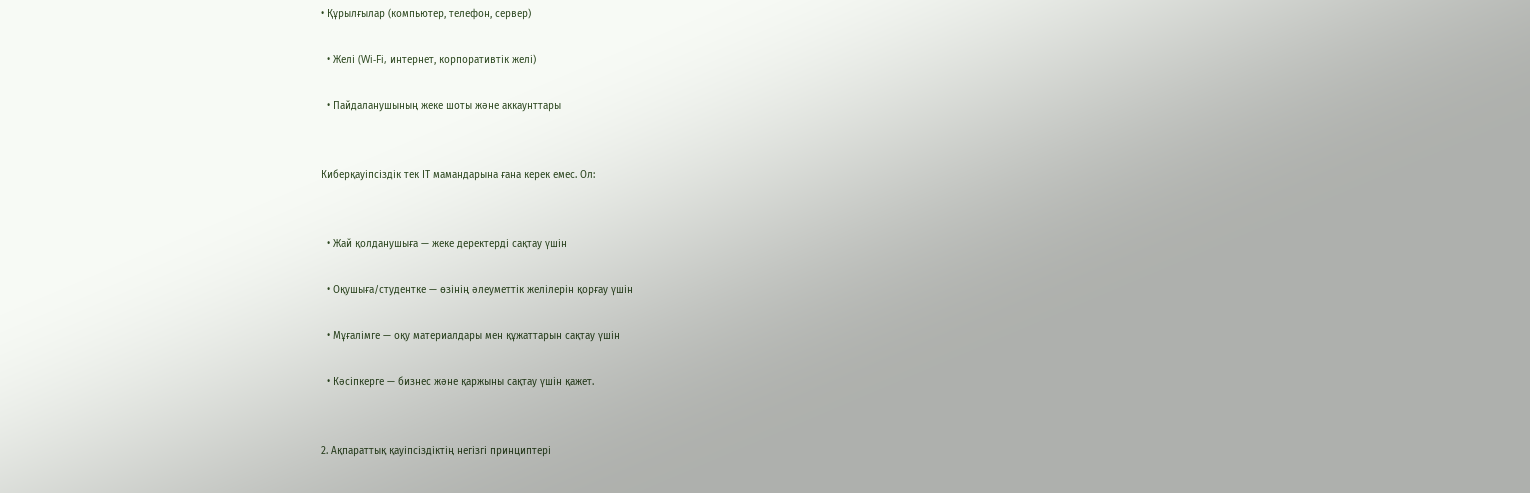• Құрылғылар (компьютер, телефон, сервер)

  • Желі (Wi-Fi, интернет, корпоративтік желі)

  • Пайдаланушының жеке шоты және аккаунттары


Киберқауіпсіздік тек ІТ мамандарына ғана керек емес. Ол:


  • Жай қолданушыға — жеке деректерді сақтау үшін

  • Оқушыға/студентке — өзінің әлеуметтік желілерін қорғау үшін

  • Мұғалімге — оқу материалдары мен құжаттарын сақтау үшін

  • Кәсіпкерге — бизнес және қаржыны сақтау үшін қажет.


2. Ақпараттық қауіпсіздіктің негізгі принциптері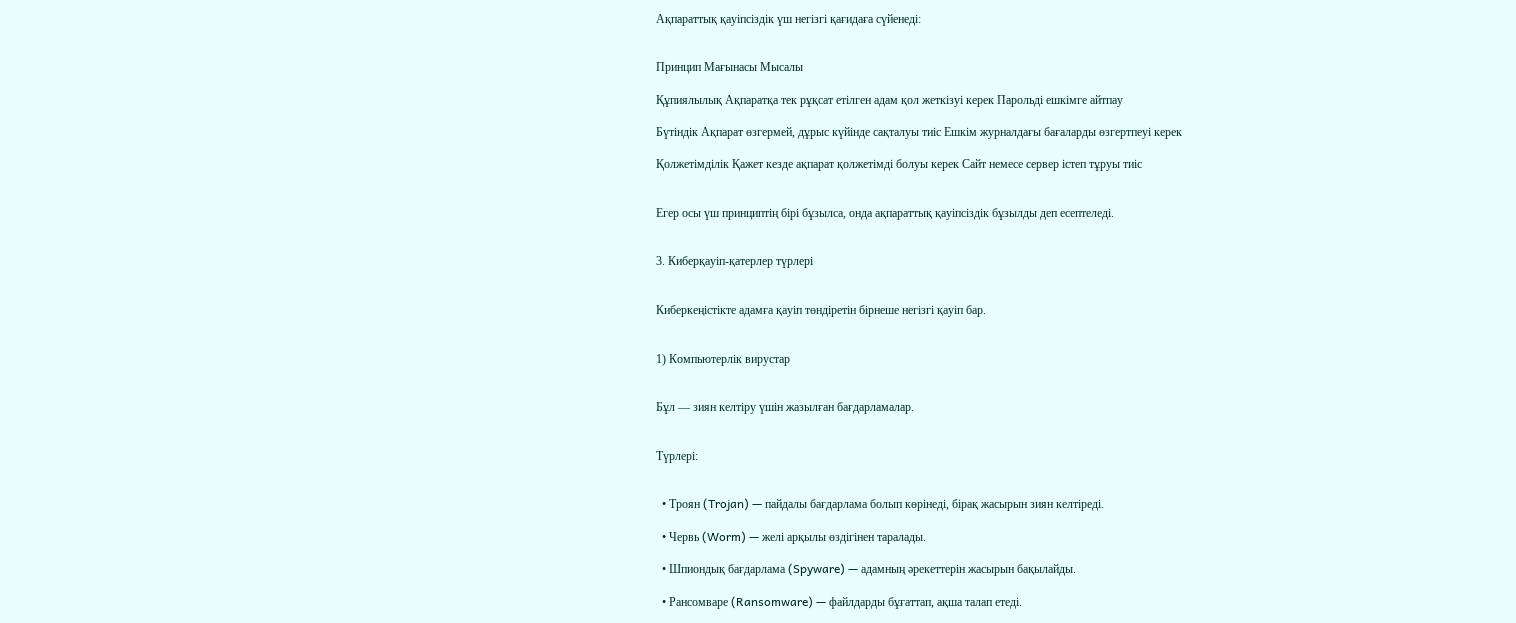Ақпараттық қауіпсіздік үш негізгі қағидаға сүйенеді:


Принцип Мағынасы Мысалы

Құпиялылық Ақпаратқа тек рұқсат етілген адам қол жеткізуі керек Парольді ешкімге айтпау

Бүтіндік Ақпарат өзгермей, дұрыс күйінде сақталуы тиіс Ешкім журналдағы бағаларды өзгертпеуі керек

Қолжетімділік Қажет кезде ақпарат қолжетімді болуы керек Сайт немесе сервер істеп тұруы тиіс


Егер осы үш принциптің бірі бұзылса, онда ақпараттық қауіпсіздік бұзылды деп есептеледі.


3. Киберқауіп-қатерлер түрлері


Киберкеңістікте адамға қауіп төндіретін бірнеше негізгі қауіп бар.


1) Компьютерлік вирустар


Бұл — зиян келтіру үшін жазылған бағдарламалар.


Түрлері:


  • Троян (Trojan) — пайдалы бағдарлама болып көрінеді, бірақ жасырын зиян келтіреді.

  • Червь (Worm) — желі арқылы өздігінен таралады.

  • Шпиондық бағдарлама (Spyware) — адамның әрекеттерін жасырын бақылайды.

  • Рансомваре (Ransomware) — файлдарды бұғаттап, ақша талап етеді.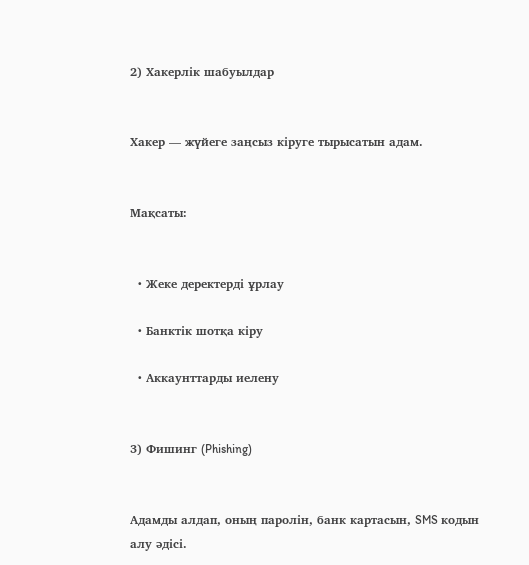2) Хакерлік шабуылдар


Хакер — жүйеге заңсыз кіруге тырысатын адам.


Мақсаты:


  • Жеке деректерді ұрлау

  • Банктік шотқа кіру

  • Аккаунттарды иелену


3) Фишинг (Phishing)


Адамды алдап, оның паролін, банк картасын, SMS кодын алу әдісі.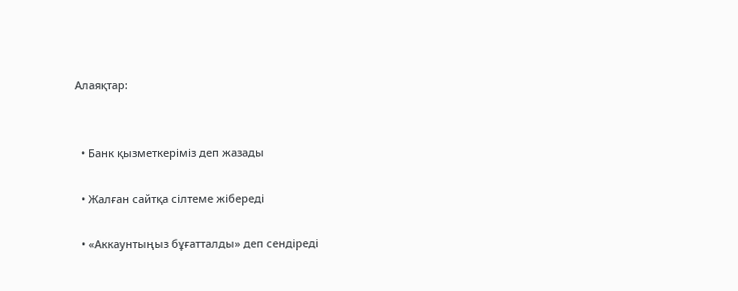Алаяқтар:


  • Банк қызметкеріміз деп жазады

  • Жалған сайтқа сілтеме жібереді

  • «Аккаунтыңыз бұғатталды» деп сендіреді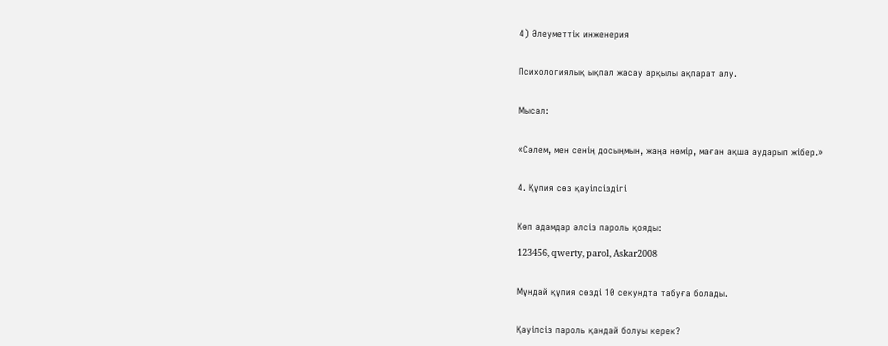4) Әлеуметтік инженерия


Психологиялық ықпал жасау арқылы ақпарат алу.


Мысал:


«Сәлем, мен сенің досыңмын, жаңа нөмір, маған ақша аударып жібер.»


4. Құпия сөз қауіпсіздігі


Көп адамдар әлсіз пароль қояды:

123456, qwerty, parol, Askar2008


Мұндай құпия сөзді 10 секундта табуға болады.


Қауіпсіз пароль қандай болуы керек?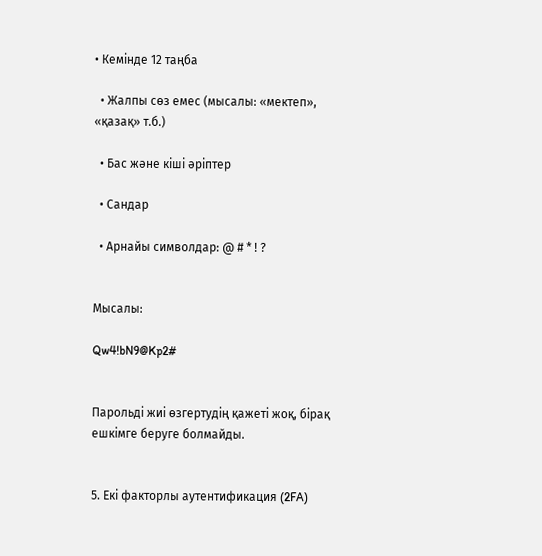• Кемінде 12 таңба

  • Жалпы сөз емес (мысалы: «мектеп», «қазақ» т.б.)

  • Бас және кіші әріптер

  • Сандар

  • Арнайы символдар: @ # * ! ?


Мысалы:

Qw4!bN9@Kp2#


Парольді жиі өзгертудің қажеті жоқ, бірақ ешкімге беруге болмайды.


5. Екі факторлы аутентификация (2FA)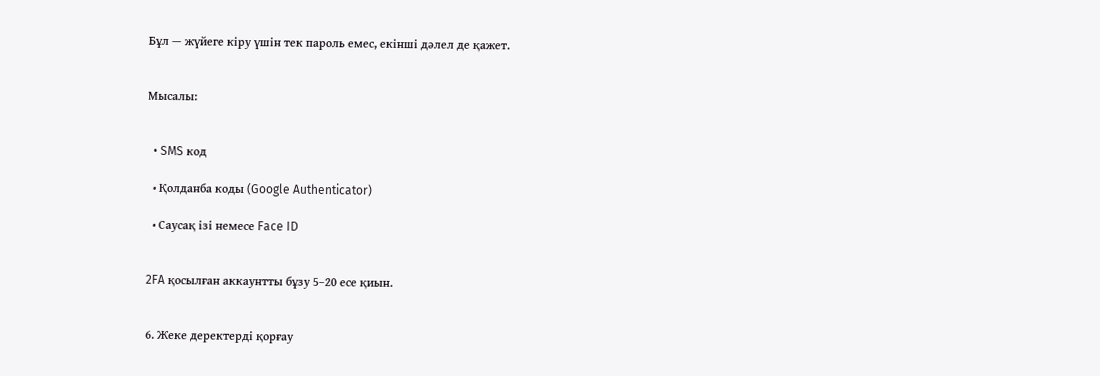Бұл — жүйеге кіру үшін тек пароль емес, екінші дәлел де қажет.


Мысалы:


  • SMS код

  • Қолданба коды (Google Authenticator)

  • Саусақ ізі немесе Face ID


2FA қосылған аккаунтты бұзу 5–20 есе қиын.


6. Жеке деректерді қорғау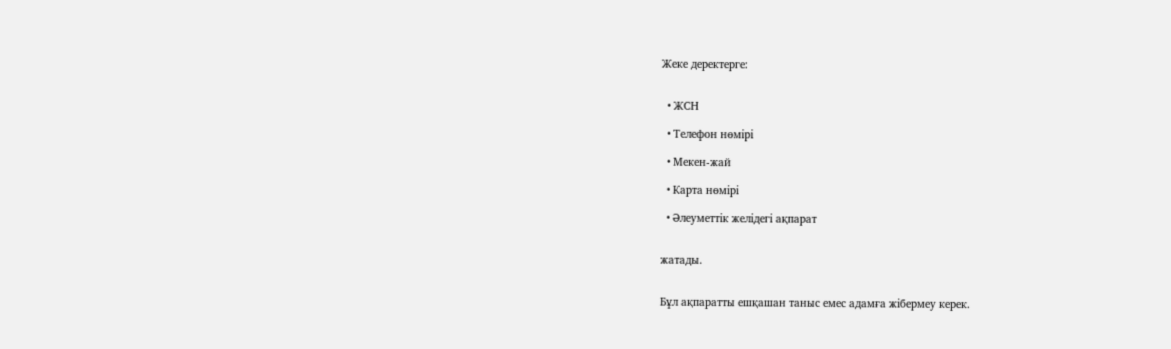Жеке деректерге:


  • ЖСН

  • Телефон нөмірі

  • Мекен-жай

  • Карта нөмірі

  • Әлеуметтік желідегі ақпарат


жатады.


Бұл ақпаратты ешқашан таныс емес адамға жібермеу керек.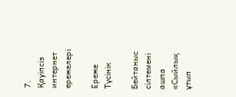7. Қауіпсіз интернет ережелері

Ереже Түсінік

Бейтаныс сілтемені ашпа «Сыйлық ұтып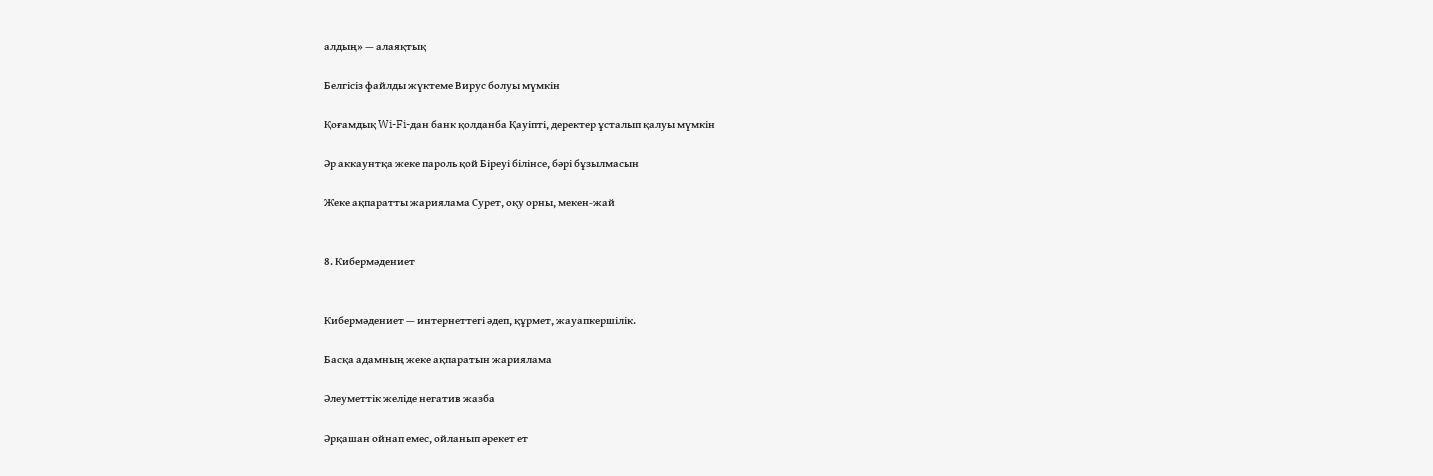алдың» — алаяқтық

Белгісіз файлды жүктеме Вирус болуы мүмкін

Қоғамдық Wi-Fi-дан банк қолданба Қауіпті, деректер ұсталып қалуы мүмкін

Әр аккаунтқа жеке пароль қой Біреуі білінсе, бәрі бұзылмасын

Жеке ақпаратты жариялама Сурет, оқу орны, мекен-жай


8. Кибермәдениет


Кибермәдениет — интернеттегі әдеп, құрмет, жауапкершілік.

Басқа адамның жеке ақпаратын жариялама

Әлеуметтік желіде негатив жазба

Әрқашан ойнап емес, ойланып әрекет ет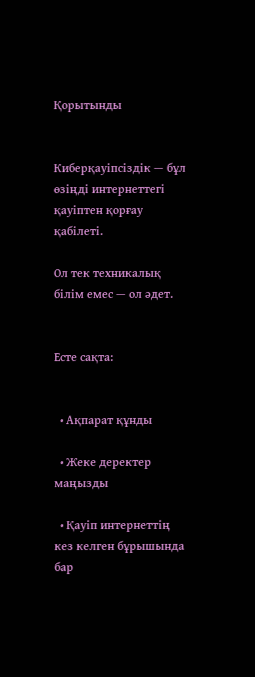Қорытынды


Киберқауіпсіздік — бұл өзіңді интернеттегі қауіптен қорғау қабілеті.

Ол тек техникалық білім емес — ол әдет.


Есте сақта:


  • Ақпарат құнды

  • Жеке деректер маңызды

  • Қауіп интернеттің кез келген бұрышында бар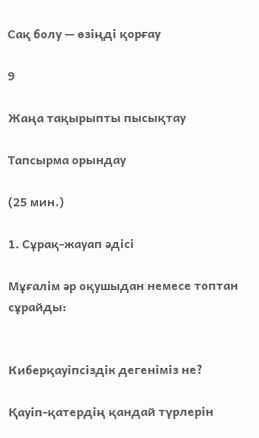Сақ болу — өзіңді қорғау

9

Жаңа тақырыпты пысықтау

Тапсырма орындау

(25 мин.)

1. Сұрақ-жауап әдісі

Мұғалім әр оқушыдан немесе топтан сұрайды:


Киберқауіпсіздік дегеніміз не?

Қауіп-қатердің қандай түрлерін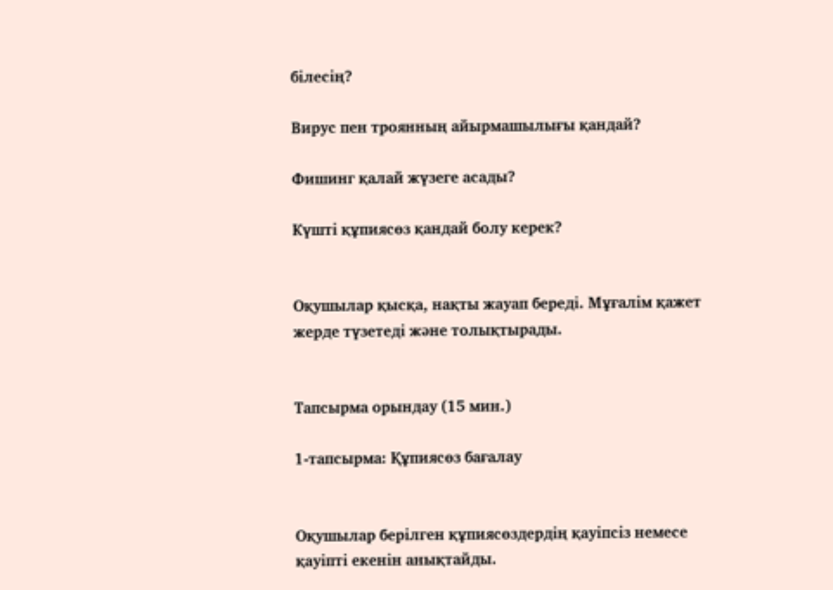білесің?

Вирус пен троянның айырмашылығы қандай?

Фишинг қалай жүзеге асады?

Күшті құпиясөз қандай болу керек?


Оқушылар қысқа, нақты жауап береді. Мұғалім қажет жерде түзетеді және толықтырады.


Тапсырма орындау (15 мин.)

1-тапсырма: Құпиясөз бағалау


Оқушылар берілген құпиясөздердің қауіпсіз немесе қауіпті екенін анықтайды.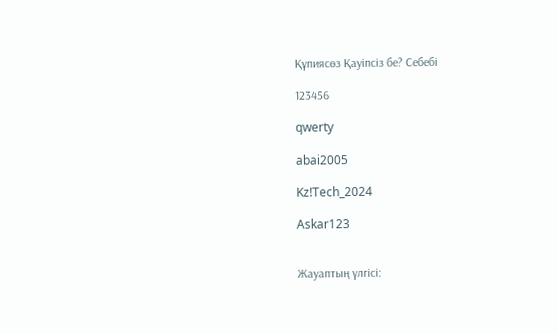Құпиясөз Қауіпсіз бе? Себебі

123456

qwerty

abai2005

Kz!Tech_2024

Askar123


Жауаптың үлгісі: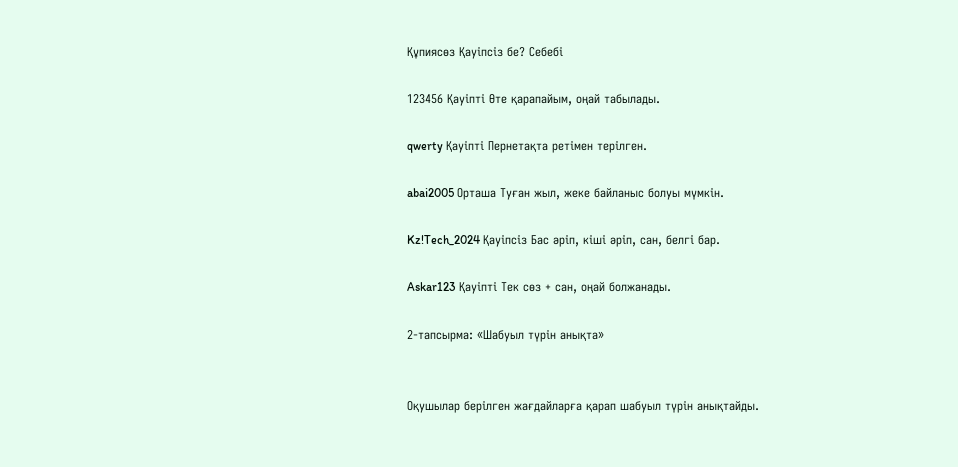Құпиясөз Қауіпсіз бе? Себебі

123456 Қауіпті Өте қарапайым, оңай табылады.

qwerty Қауіпті Пернетақта ретімен терілген.

abai2005 Орташа Туған жыл, жеке байланыс болуы мүмкін.

Kz!Tech_2024 Қауіпсіз Бас әріп, кіші әріп, сан, белгі бар.

Askar123 Қауіпті Тек сөз + сан, оңай болжанады.

2-тапсырма: «Шабуыл түрін анықта»


Оқушылар берілген жағдайларға қарап шабуыл түрін анықтайды.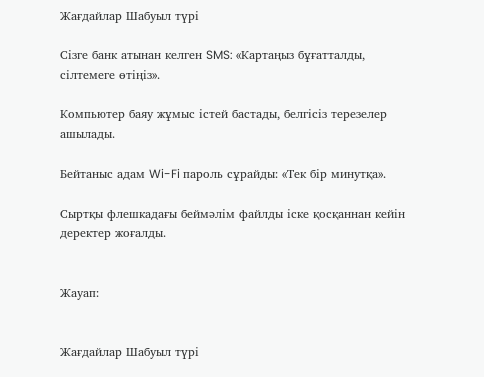Жағдайлар Шабуыл түрі

Сізге банк атынан келген SMS: «Картаңыз бұғатталды, сілтемеге өтіңіз».

Компьютер баяу жұмыс істей бастады, белгісіз терезелер ашылады.

Бейтаныс адам Wi-Fi пароль сұрайды: «Тек бір минутқа».

Сыртқы флешкадағы беймәлім файлды іске қосқаннан кейін деректер жоғалды.


Жауап:


Жағдайлар Шабуыл түрі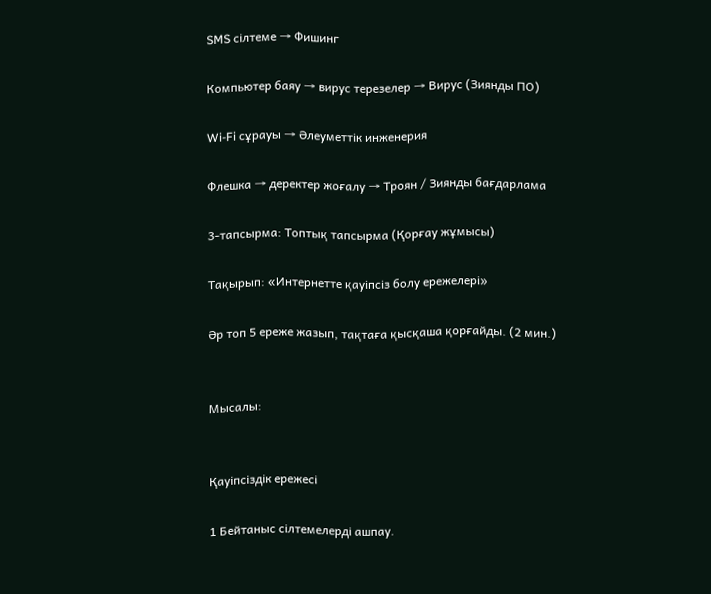SMS сілтеме → Фишинг

Компьютер баяу → вирус терезелер → Вирус (Зиянды ПО)

Wi-Fi сұрауы → Әлеуметтік инженерия

Флешка → деректер жоғалу → Троян / Зиянды бағдарлама

3-тапсырма: Топтық тапсырма (Қорғау жұмысы)

Тақырып: «Интернетте қауіпсіз болу ережелері»

Әр топ 5 ереже жазып, тақтаға қысқаша қорғайды. (2 мин.)


Мысалы:


Қауіпсіздік ережесі

1 Бейтаныс сілтемелерді ашпау.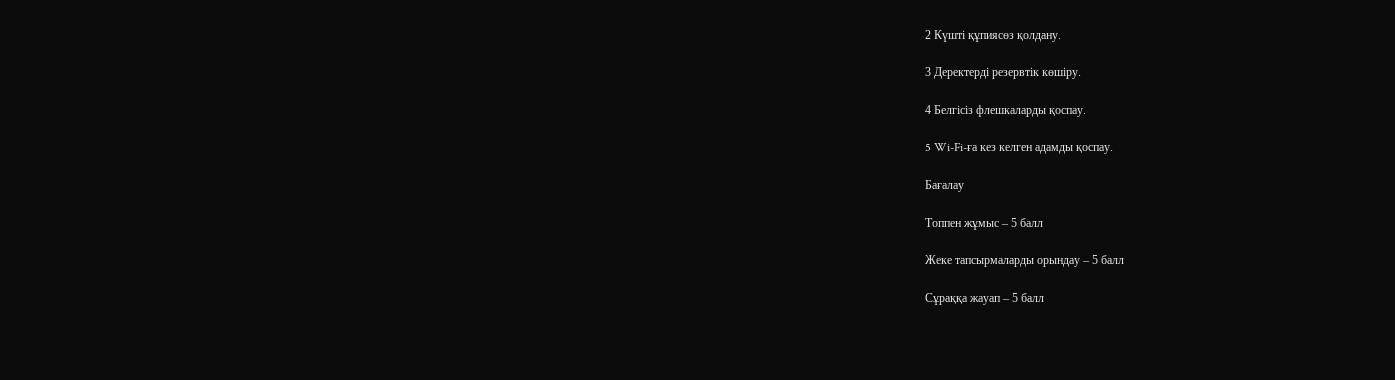2 Күшті құпиясөз қолдану.

3 Деректерді резервтік көшіру.

4 Белгісіз флешкаларды қоспау.

5 Wi-Fi-ға кез келген адамды қоспау.

Бағалау

Топпен жұмыс – 5 балл

Жеке тапсырмаларды орындау – 5 балл

Сұраққа жауап – 5 балл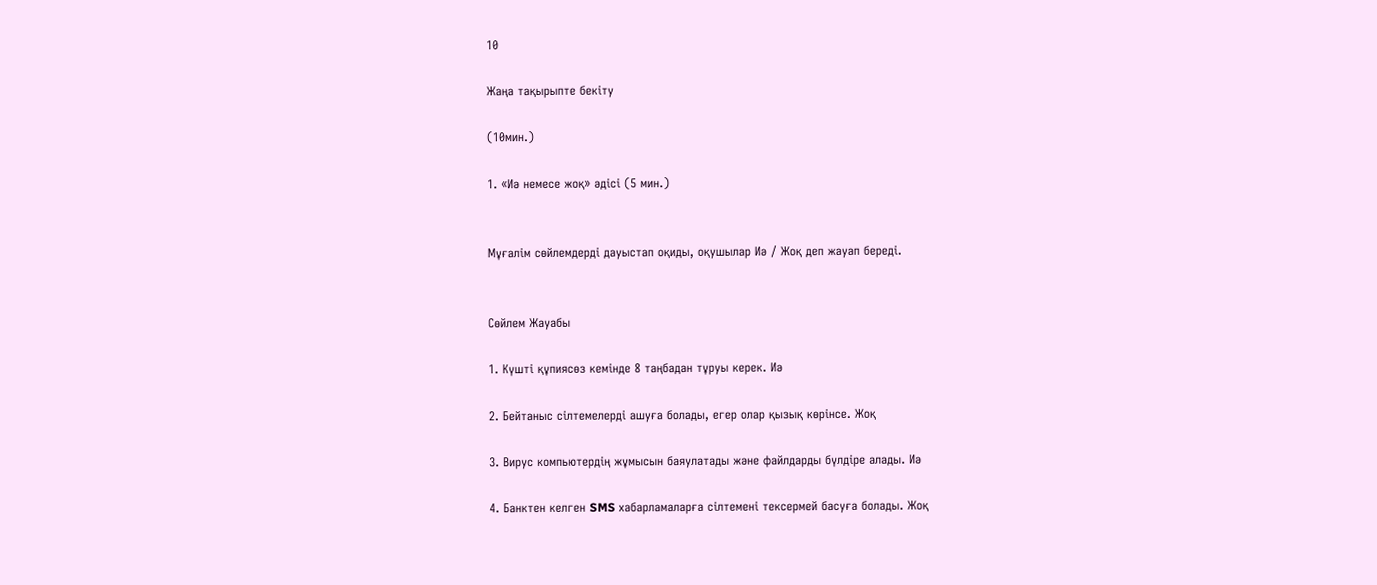10

Жаңа тақырыпте бекіту

(10мин.)

1. «Иә немесе жоқ» әдісі (5 мин.)


Мұғалім сөйлемдерді дауыстап оқиды, оқушылар Иә / Жоқ деп жауап береді.


Сөйлем Жауабы

1. Күшті құпиясөз кемінде 8 таңбадан тұруы керек. Иә

2. Бейтаныс сілтемелерді ашуға болады, егер олар қызық көрінсе. Жоқ

3. Вирус компьютердің жұмысын баяулатады және файлдарды бүлдіре алады. Иә

4. Банктен келген SMS хабарламаларға сілтемені тексермей басуға болады. Жоқ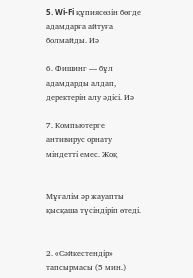5. Wi-Fi құпиясөзін бөгде адамдарға айтуға болмайды. Иә

6. Фишинг — бұл адамдарды алдап, деректерін алу әдісі. Иә

7. Компьютерге антивирус орнату міндетті емес. Жоқ


Мұғалім әр жауапты қысқаша түсіндіріп өтеді.


2. «Сәйкестендір» тапсырмасы (5 мин.)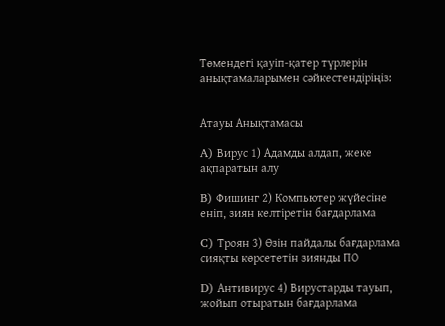Төмендегі қауіп-қатер түрлерін анықтамаларымен сәйкестендіріңіз:


Атауы Анықтамасы

A) Вирус 1) Адамды алдап, жеке ақпаратын алу

B) Фишинг 2) Компьютер жүйесіне еніп, зиян келтіретін бағдарлама

C) Троян 3) Өзін пайдалы бағдарлама сияқты көрсететін зиянды ПО

D) Антивирус 4) Вирустарды тауып, жойып отыратын бағдарлама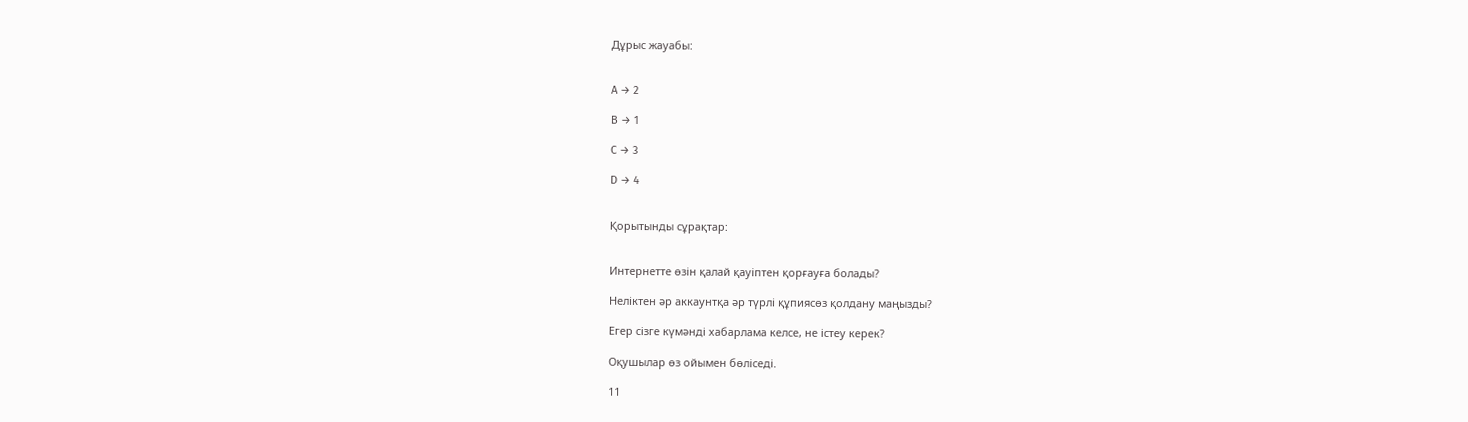Дұрыс жауабы:


A → 2

B → 1

C → 3

D → 4


Қорытынды сұрақтар:


Интернетте өзін қалай қауіптен қорғауға болады?

Неліктен әр аккаунтқа әр түрлі құпиясөз қолдану маңызды?

Егер сізге күмәнді хабарлама келсе, не істеу керек?

Оқушылар өз ойымен бөліседі.

11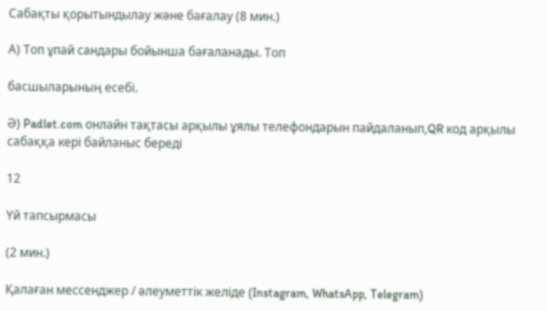Сабақты қорытындылау және бағалау (8 мин.)

А) Топ ұпай сандары бойынша бағаланады. Топ

басшыларының есебі.

Ә) Padlet.com онлайн тақтасы арқылы ұялы телефондарын пайдаланып,QR код арқылы сабаққа кері байланыс береді

12

Үй тапсырмасы

(2 мин.)

Қалаған мессенджер / әлеуметтік желіде (Instagram, WhatsApp, Telegram)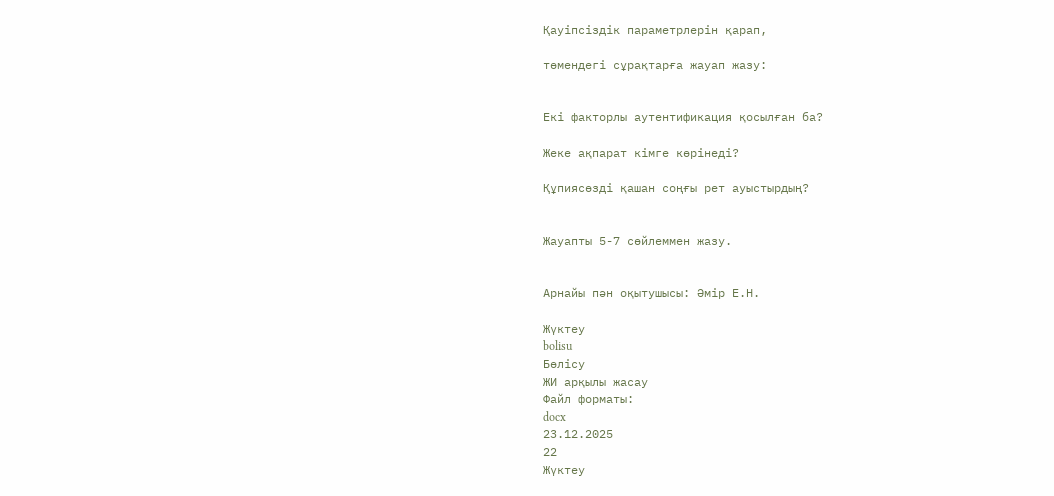Қауіпсіздік параметрлерін қарап,

төмендегі сұрақтарға жауап жазу:


Екі факторлы аутентификация қосылған ба?

Жеке ақпарат кімге көрінеді?

Құпиясөзді қашан соңғы рет ауыстырдың?


Жауапты 5-7 сөйлеммен жазу.


Арнайы пән оқытушысы: Әмір Е.Н.

Жүктеу
bolisu
Бөлісу
ЖИ арқылы жасау
Файл форматы:
docx
23.12.2025
22
Жүктеу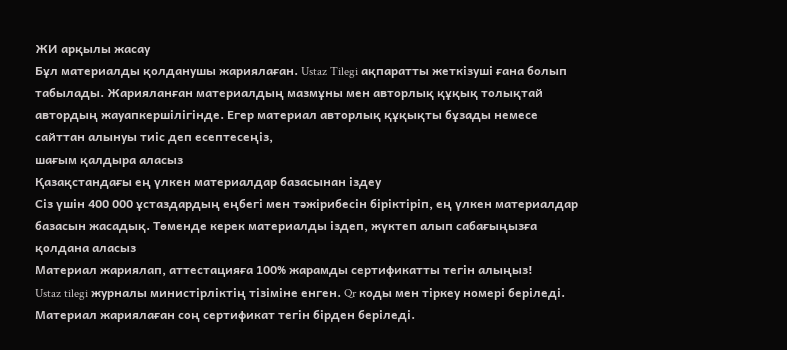ЖИ арқылы жасау
Бұл материалды қолданушы жариялаған. Ustaz Tilegi ақпаратты жеткізуші ғана болып табылады. Жарияланған материалдың мазмұны мен авторлық құқық толықтай автордың жауапкершілігінде. Егер материал авторлық құқықты бұзады немесе сайттан алынуы тиіс деп есептесеңіз,
шағым қалдыра аласыз
Қазақстандағы ең үлкен материалдар базасынан іздеу
Сіз үшін 400 000 ұстаздардың еңбегі мен тәжірибесін біріктіріп, ең үлкен материалдар базасын жасадық. Төменде керек материалды іздеп, жүктеп алып сабағыңызға қолдана аласыз
Материал жариялап, аттестацияға 100% жарамды сертификатты тегін алыңыз!
Ustaz tilegi журналы министірліктің тізіміне енген. Qr коды мен тіркеу номері беріледі. Материал жариялаған соң сертификат тегін бірден беріледі.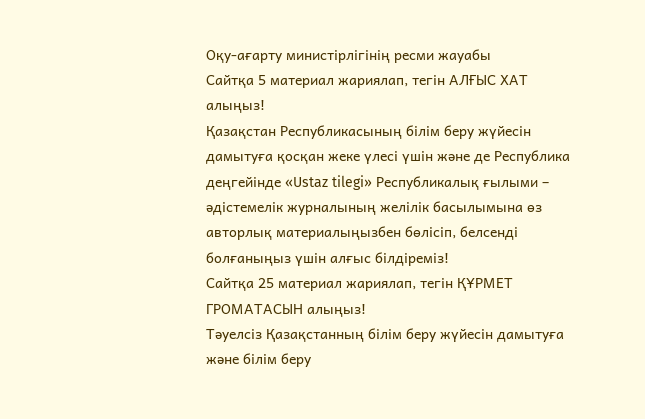Оқу-ағарту министірлігінің ресми жауабы
Сайтқа 5 материал жариялап, тегін АЛҒЫС ХАТ алыңыз!
Қазақстан Республикасының білім беру жүйесін дамытуға қосқан жеке үлесі үшін және де Республика деңгейінде «Ustaz tilegi» Республикалық ғылыми – әдістемелік журналының желілік басылымына өз авторлық материалыңызбен бөлісіп, белсенді болғаныңыз үшін алғыс білдіреміз!
Сайтқа 25 материал жариялап, тегін ҚҰРМЕТ ГРОМАТАСЫН алыңыз!
Тәуелсіз Қазақстанның білім беру жүйесін дамытуға және білім беру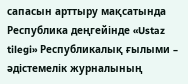сапасын арттыру мақсатында Республика деңгейінде «Ustaz tilegi» Республикалық ғылыми – әдістемелік журналының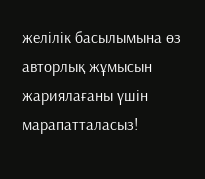желілік басылымына өз авторлық жұмысын жариялағаны үшін марапатталасыз!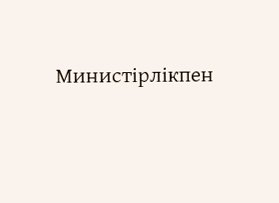Министірлікпен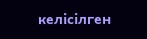келісілген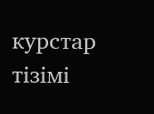курстар тізімі